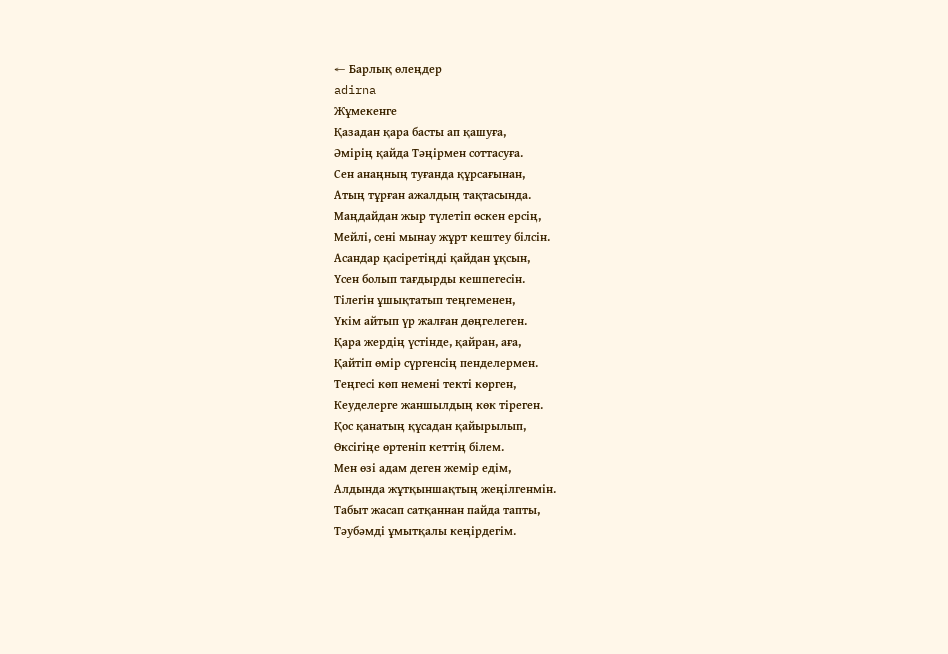← Барлық өлеңдер
adirna
Жұмекенге
Қазадан қара басты ап қашуға,
Әмірің қайда Тәңірмен соттасуға.
Сен анаңның туғанда құрсағынан,
Атың тұрған ажалдың тақтасында.
Маңдайдан жыр түлетіп өскен ерсің,
Мейлі, сені мынау жұрт кештеу білсін.
Асандар қасіретіңді қайдан ұқсын,
Үсен болып тағдырды кешпегесін.
Тілегін ұшықтатып теңгеменен,
Үкім айтып үр жалған дөңгелеген.
Қара жердің үстінде, қайран, аға,
Қайтіп өмір сүргенсің пенделермен.
Теңгесі көп немені текті көрген,
Кеуделерге жаншылдың көк тіреген.
Қос қанатың құсадан қайырылып,
Өксігіңе өртеніп кеттің білем.
Мен өзі адам деген жемір едім,
Алдында жұтқыншақтың жеңілгенмін.
Табыт жасап сатқаннан пайда тапты,
Тәубәмді ұмытқалы кеңірдегім.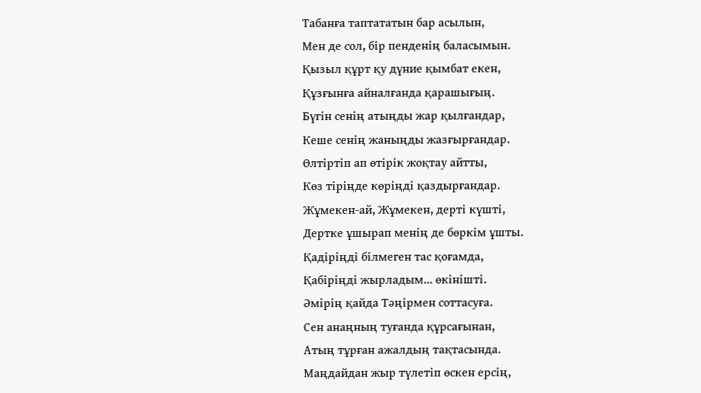Табанға таптататын бар асылын,
Мен де сол, бір пенденің баласымын.
Қызыл құрт қу дүние қымбат екен,
Құзғынға айналғанда қарашығың.
Бүгін сенің атыңды жар қылғандар,
Кеше сенің жаныңды жазғырғандар.
Өлтіртіп ап өтірік жоқтау айтты,
Көз тіріңде көріңді қаздырғандар.
Жұмекен-ай, Жұмекен, дерті күшті,
Дертке ұшырап менің де бөркім ұшты.
Қадіріңді білмеген тас қоғамда,
Қабіріңді жырладым... өкінішті.
Әмірің қайда Тәңірмен соттасуға.
Сен анаңның туғанда құрсағынан,
Атың тұрған ажалдың тақтасында.
Маңдайдан жыр түлетіп өскен ерсің,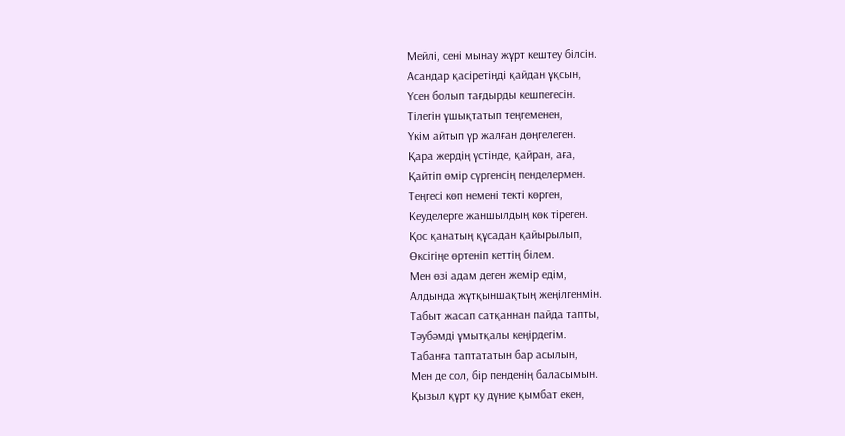Мейлі, сені мынау жұрт кештеу білсін.
Асандар қасіретіңді қайдан ұқсын,
Үсен болып тағдырды кешпегесін.
Тілегін ұшықтатып теңгеменен,
Үкім айтып үр жалған дөңгелеген.
Қара жердің үстінде, қайран, аға,
Қайтіп өмір сүргенсің пенделермен.
Теңгесі көп немені текті көрген,
Кеуделерге жаншылдың көк тіреген.
Қос қанатың құсадан қайырылып,
Өксігіңе өртеніп кеттің білем.
Мен өзі адам деген жемір едім,
Алдында жұтқыншақтың жеңілгенмін.
Табыт жасап сатқаннан пайда тапты,
Тәубәмді ұмытқалы кеңірдегім.
Табанға таптататын бар асылын,
Мен де сол, бір пенденің баласымын.
Қызыл құрт қу дүние қымбат екен,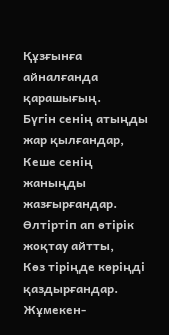Құзғынға айналғанда қарашығың.
Бүгін сенің атыңды жар қылғандар,
Кеше сенің жаныңды жазғырғандар.
Өлтіртіп ап өтірік жоқтау айтты,
Көз тіріңде көріңді қаздырғандар.
Жұмекен-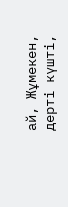ай, Жұмекен, дерті күшті,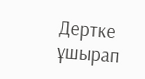Дертке ұшырап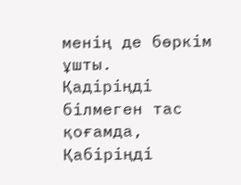менің де бөркім ұшты.
Қадіріңді білмеген тас қоғамда,
Қабіріңді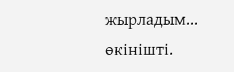жырладым... өкінішті.